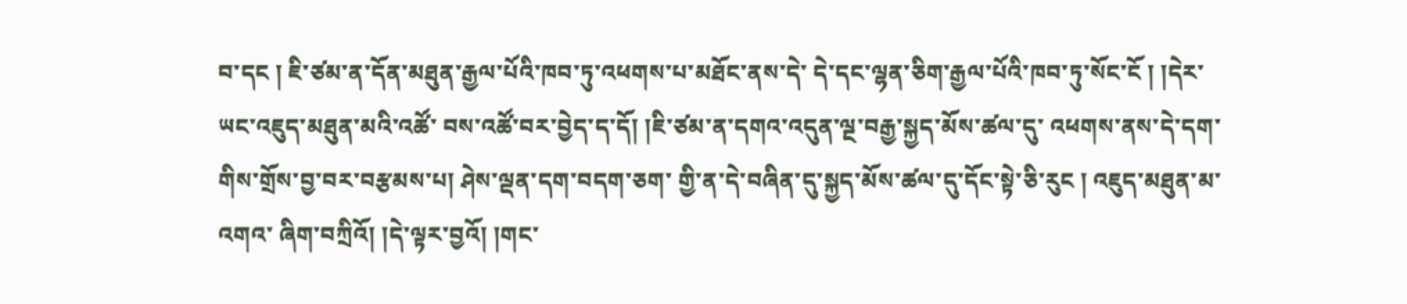བ་དང ། ཇི་ཙམ་ན་དོན་མཐུན་རྒྱལ་པོའི་ཁབ་ཏུ་འཕགས་པ་མཐོང་ནས་དེ་ དེ་དང་ལྷན་ཅིག་རྒྱལ་པོའི་ཁབ་ཏུ་སོང་ངོ ། །དེར་ཡང་འཇུད་མཐུན་མའི་འཚོ་ བས་འཚོ་བར་བྱེད་ད་དོ། །ཇི་ཙམ་ན་དགའ་འདུན་ལྔ་བརྒྱ་སྐྱད་མོས་ཚལ་དུ་ འཕགས་ནས་དེ་དག་གིས་གྲོས་བྱ་བར་བརྩམས་པ། ཤེས་ལྡན་དག་བདག་ཅག་ གྱི་ན་དེ་བཞིན་དུ་སྐྱད་མོས་ཚལ་དུ་དོང་སྟེ་ཅི་རུང ། འཇུད་མཐུན་མ་འགའ་ ཞིག་བཀྲིའོ། །དེ་ལྟར་བྱའོ། །གང་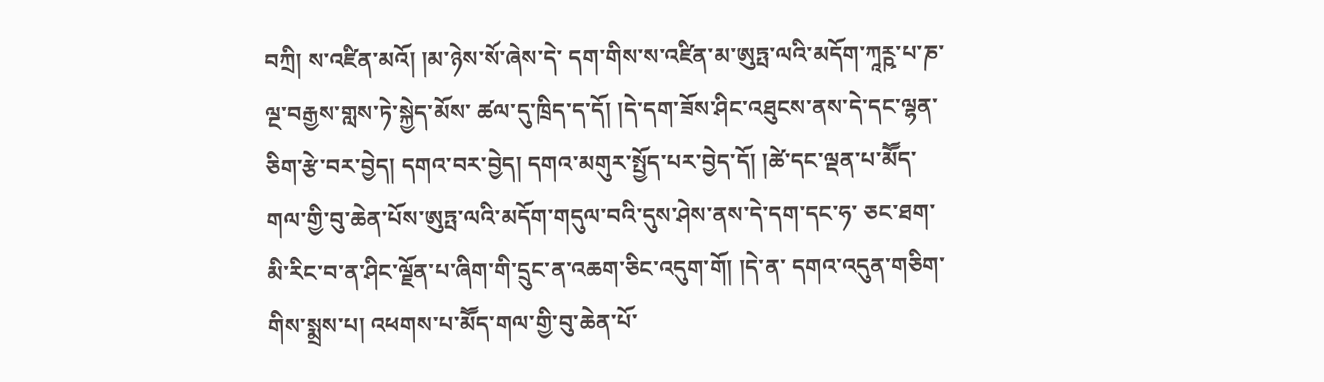བཀྲི། ས་འཛིན་མའོ། །མ་ཉེས་སོ་ཞེས་དེ་ དག་གིས་ས་འཛིན་མ་ཨུཏྤ་ལའི་མདོག་ཀཱཪྵ་པ་ཎ་ལྔ་བརྒྱས་གླས་ཏེ་སྐྱེད་མོས་ ཚལ་དུ་ཁྲིད་ད་དོ། །དེ་དག་ཟོས་ཤིང་འཐུངས་ནས་དེ་དང་ལྷན་ཅིག་རྩེ་བར་བྱེད། དགའ་བར་བྱེད། དགའ་མགུར་སྤྱོད་པར་བྱེད་དོ། །ཚེ་དང་ལྡན་པ་མཽད་ གལ་གྱི་བུ་ཆེན་པོས་ཨུཏྤ་ལའི་མདོག་གདུལ་བའི་དུས་ཤེས་ནས་དེ་དག་དང་ཧ་ ཅང་ཐག་མི་རིང་བ་ན་ཤིང་ལྗོན་པ་ཞིག་གི་དྲུང་ན་འཆག་ཅིང་འདུག་གོ། །དེ་ན་ དགའ་འདུན་གཅིག་གིས་སྨྲས་པ། འཕགས་པ་མཽད་གལ་གྱི་བུ་ཆེན་པོ་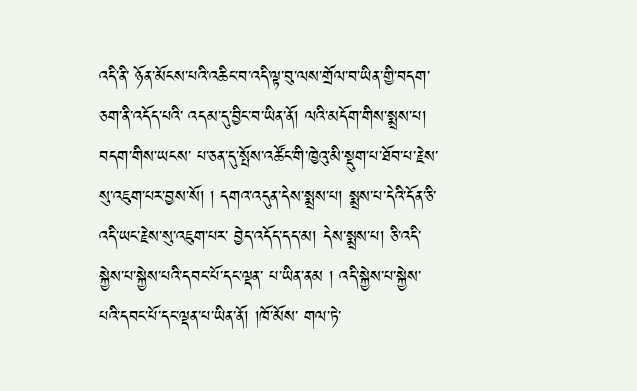འདི་ནི་ ཉོན་མོངས་པའི་འཆིང་བ་འདི་ལྟ་བུ་ལས་གྲོལ་བ་ཡིན་གྱི་བདག་ཅག་ནི་འདོད་པའི་ འདམ་དུ་བྱིང་བ་ཡིན་ནོ། ལའི་མདོག་གིས་སྨྲས་པ། བདག་གིས་ཡངས་ པ་ཅན་དུ་སྤོས་འཚོང་གི་ཁྱེའུ་མི་སྡུག་པ་ཐོབ་པ་རྗེས་སུ་འཇུག་པར་བྱས་སོ། ། དགའ་འདུན་དེས་སྨྲས་པ། སྨྲས་པ་དེའི་དོན་ཅི་འདི་ཡང་རྗེས་སུ་འཇུག་པར་ བྱེད་འདོད་དད་མ། དེས་སྨྲས་པ། ཅི་འདི་སྐྱེས་པ་སྐྱེས་པའི་དབང་པོ་དང་ལྡན་ པ་ཡིན་ནམ ། འདི་སྐྱེས་པ་སྐྱེས་པའི་དབང་པོ་དང་ལྡན་པ་ཡིན་ནོ། །ཁོ་མོས་ གལ་ཏེ་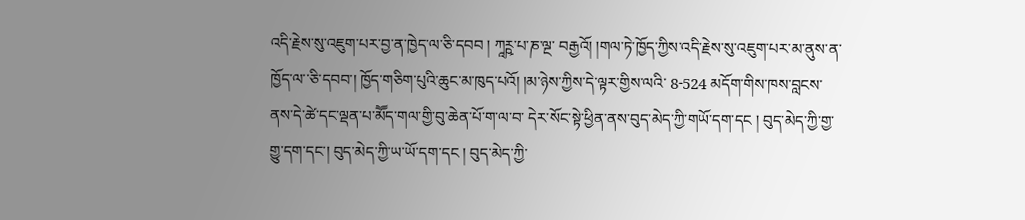འདི་རྗེས་སུ་འཇུག་པར་བྱ་ན་ཁྱེད་ལ་ཅི་དབབ ། ཀཱཪྵ་པ་ཎ་ལྔ་ བརྒྱའོ། །གལ་ཏེ་ཁྱོད་ཀྱིས་འདི་རྗེས་སུ་འཇུག་པར་མ་ནུས་ན་ཁྱོད་ལ་་ཅི་དབབ་། ཁྱོད་གཅིག་པུའི་ཆུང་མ་ཁུད་པའོ། །མ་ཉེས་ཀྱིས་དེ་ལྟར་གྱིས་ལའི་ 8-524 མདོག་གིས་ཁས་བླངས་ནས་དེ་ཚེ་དང་ལྡན་པ་མཽད་གལ་གྱི་བུ་ཆེན་པོ་ག་ལ་བ་ དེར་སོང་སྟེ་ཕྱིན་ནས་བུད་མེད་ཀྱི་གཡོ་དག་དང ། བུད་མེད་ཀྱི་གྱ་གྱུ་དག་དང་། བུད་མེད་ཀྱི་ཡ་ཡོ་དག་དང ། བུད་མེད་ཀྱི་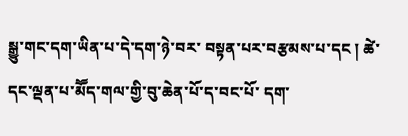སྒྱུ་གང་དག་ཡིན་པ་དེ་དག་ཉེ་བར་ བསྟན་པར་བརྩམས་པ་དང ། ཚེ་དང་ལྡན་པ་མཽད་གལ་གྱི་བུ་ཆེན་པོ་ད་བང་པོ་ དག་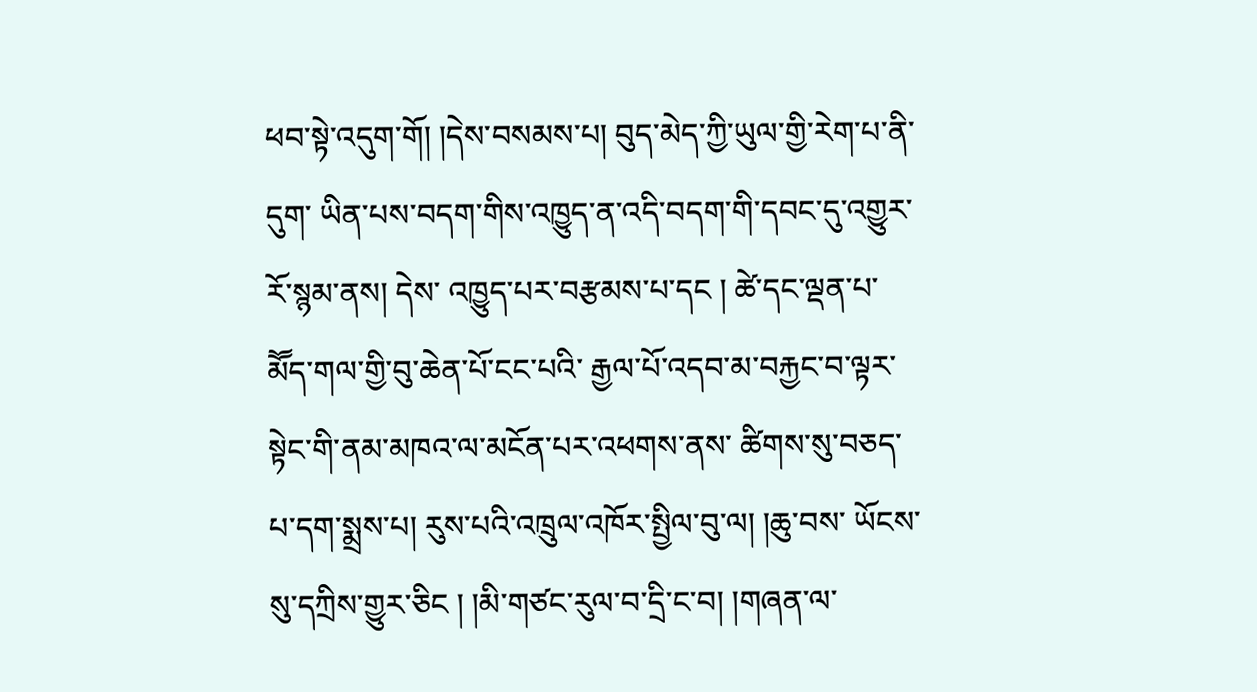ཕབ་སྟེ་འདུག་གོ། །དེས་བསམས་པ། བུད་མེད་ཀྱི་ཡུལ་གྱི་རེག་པ་ནི་དུག་ ཡིན་པས་བདག་གིས་འཁྱུད་ན་འདི་བདག་གི་དབང་དུ་འགྱུར་རོ་སྙམ་ནས། དེས་ འཁྱུད་པར་བརྩམས་པ་དང ། ཚེ་དང་ལྡན་པ་མཽད་གལ་གྱི་བུ་ཆེན་པོ་ངང་པའི་ རྒྱལ་པོ་འདབ་མ་བརྐྱང་བ་ལྟར་སྟེང་གི་ནམ་མཁའ་ལ་མངོན་པར་འཕགས་ནས་ ཚིགས་སུ་བཅད་པ་དག་སྨྲས་པ། རུས་པའི་འཁྲུལ་འཁོར་སྤྱིལ་བུ་ལ། །ཆུ་བས་ ཡོངས་སུ་དཀྲིས་གྱུར་ཅིང ། །མི་གཙང་རུལ་བ་དྲི་ང་བ། །གཞན་ལ་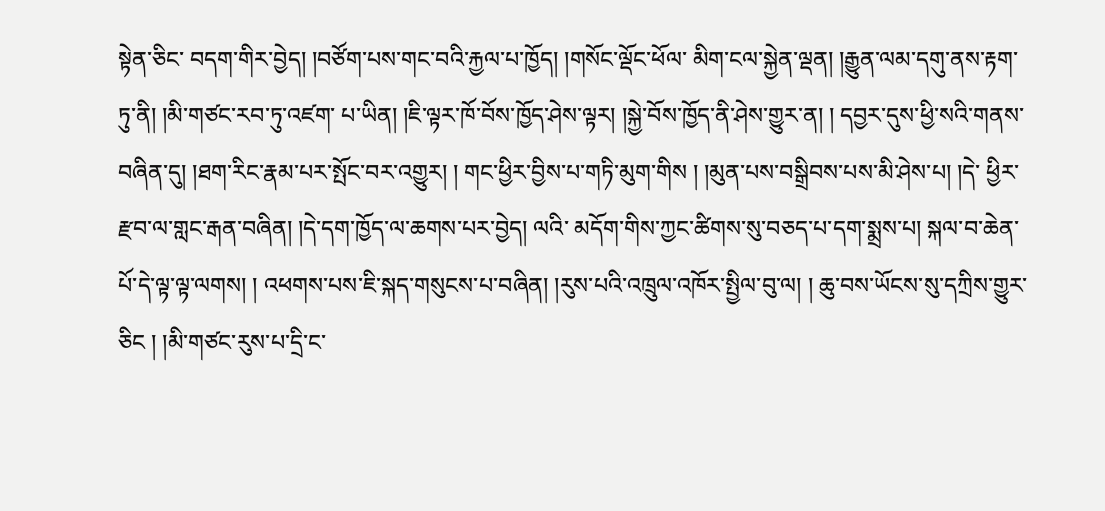སྟེན་ཅིང་ བདག་གིར་བྱེད། །བཙོག་པས་གང་བའི་རྐྱལ་པ་ཁྱོད། །གསོང་ལྡོང་ཕོལ་ མིག་ངལ་སྐྱེན་ལྡན། །རྒྱུན་ལམ་དགུ་ནས་རྟག་ཏུ་ནི། །མི་གཙང་རབ་ཏུ་འཛག་ པ་ཡིན། །ཇི་ལྟར་ཁོ་བོས་ཁྱོད་ཤེས་ལྟར། །སྐྱེ་བོས་ཁྱོད་ནི་ཤེས་གྱུར་ན། ། དབྱར་དུས་ཕྱི་སའི་གནས་བཞིན་དུ། །ཐག་རིང་རྣམ་པར་སྤོང་བར་འགྱུར། ། གང་ཕྱིར་བྱིས་པ་གཏི་མུག་གིས ། །མུན་པས་བསྒྲིབས་པས་མི་ཤེས་པ། །དེ་ ཕྱིར་རྫབ་ལ་གླང་རྒན་བཞིན། །དེ་དག་ཁྱོད་ལ་ཆགས་པར་བྱེད། ལའི་ མདོག་གིས་ཀྱང་ཚིགས་སུ་བཅད་པ་དག་སྨྲས་པ། སྐལ་བ་ཆེན་པོ་དེ་ལྟ་ལྟ་ལགས། ། འཕགས་པས་ཇི་སྐད་གསུངས་པ་བཞིན། །རུས་པའི་འཁྲུལ་འཁོར་སྤྱིལ་བུ་ལ། ། ཆུ་བས་ཡོངས་སུ་དཀྲིས་གྱུར་ཅིང ། །མི་གཙང་རུས་པ་དྲི་ང་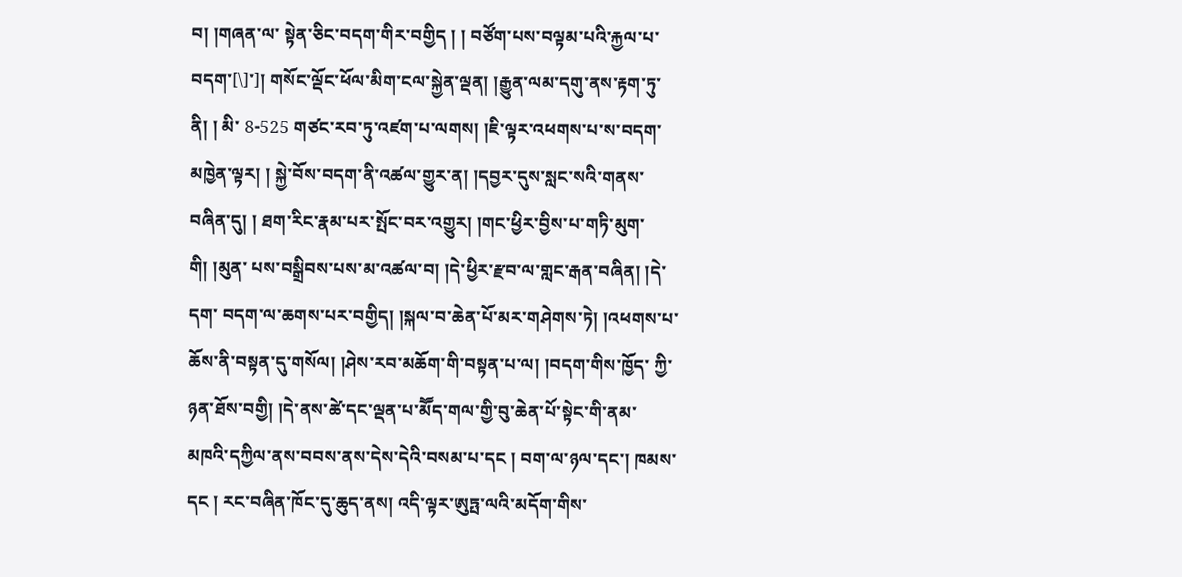བ། །གཞན་ལ་ སྟེན་ཅིང་བདག་གིར་བགྱིད ། ། བཙོག་པས་བལྟམ་པའི་རྐྱལ་པ་བདག་[\]་]། གསོང་ལྡོང་ཕོལ་མིག་ངལ་སྐྱེན་ལྡན། །རྒྱུན་ལམ་དགུ་ནས་རྟག་ཏུ་ནི། ། མི་ 8-525 གཙང་རབ་ཏུ་འཛག་པ་ལགས། །ཇི་ལྟར་འཕགས་པ་ས་བདག་མཁྱེན་ལྟར། ། སྐྱེ་བོས་བདག་ནི་འཚལ་གྱུར་ན། །དབྱར་དུས་སླང་སའི་གནས་བཞིན་དུ། ། ཐག་རིང་རྣམ་པར་སྤོང་བར་འགྱུར། །གང་ཕྱིར་བྱིས་པ་གཏི་མུག་གི། །མུན་ པས་བསྒྲིབས་པས་མ་འཚལ་བ། །དེ་ཕྱིར་རྫབ་ལ་གླང་རྒན་བཞིན། །དེ་དག་ བདག་ལ་ཆགས་པར་བགྱིད། །སྐལ་བ་ཆེན་པོ་མར་གཤེགས་ཏེ། །འཕགས་པ་ ཆོས་ནི་བསྟན་དུ་གསོལ། །ཤེས་རབ་མཆོག་གི་བསྟན་པ་ལ། །བདག་གིས་ཁྱོད་ ཀྱི་ཉན་ཐོས་བགྱི། །དེ་ནས་ཚེ་དང་ལྡན་པ་མཽད་གལ་གྱི་བུ་ཆེན་པོ་སྟེང་གི་ནམ་ མཁའི་དཀྱིལ་ནས་བབས་ནས་དེས་དེའི་བསམ་པ་དང ། བག་ལ་ཉལ་དང་། ཁམས་དང ། རང་བཞིན་ཁོང་དུ་ཆུད་ནས། འདི་ལྟར་ཨུཏྤ་ལའི་མདོག་གིས་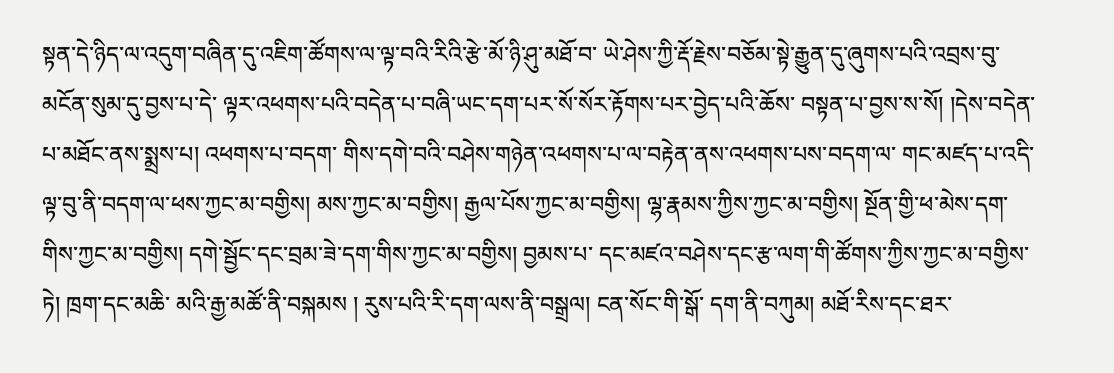སྟན་དེ་ཉིད་ལ་འདུག་བཞིན་དུ་འཇིག་ཚོགས་ལ་ལྟ་བའི་རིའི་རྩེ་མོ་ཉི་ཤུ་མཐོ་བ་ ཡེ་ཤེས་ཀྱི་རྡོ་རྗེས་བཅོམ་སྟེ་རྒྱུན་དུ་ཞུགས་པའི་འབྲས་བུ་མངོན་སུམ་དུ་བྱས་པ་དེ་ ལྟར་འཕགས་པའི་བདེན་པ་བཞི་ཡང་དག་པར་སོ་སོར་རྟོགས་པར་བྱེད་པའི་ཆོས་ བསྟན་པ་བྱས་ས་སོ། །དེས་བདེན་པ་མཐོང་ནས་སྨྲས་པ། འཕགས་པ་བདག་ གིས་དགེ་བའི་བཤེས་གཉེན་འཕགས་པ་ལ་བརྟེན་ནས་འཕགས་པས་བདག་ལ་ གང་མཛད་པ་འདི་ལྟ་བུ་ནི་བདག་ལ་ཕས་ཀྱང་མ་བགྱིས། མས་ཀྱང་མ་བགྱིས། རྒྱལ་པོས་ཀྱང་མ་བགྱིས། ལྷ་རྣམས་ཀྱིས་ཀྱང་མ་བགྱིས། སྔོན་གྱི་ཕ་མེས་དག་ གིས་ཀྱང་མ་བགྱིས། དགེ་སྦྱོང་དང་བྲམ་ཟེ་དག་གིས་ཀྱང་མ་བགྱིས། བྱམས་པ་ དང་མཛའ་བཤེས་དང་རྩ་ལག་གི་ཚོགས་ཀྱིས་ཀྱང་མ་བགྱིས་ཏེ། ཁྲག་དང་མཆི་ མའི་རྒྱ་མཚོ་ནི་བསྐམས ། རུས་པའི་རི་དག་ལས་ནི་བསྒྲལ། ངན་སོང་གི་སྒོ་ དག་ནི་བཀུམ། མཐོ་རིས་དང་ཐར་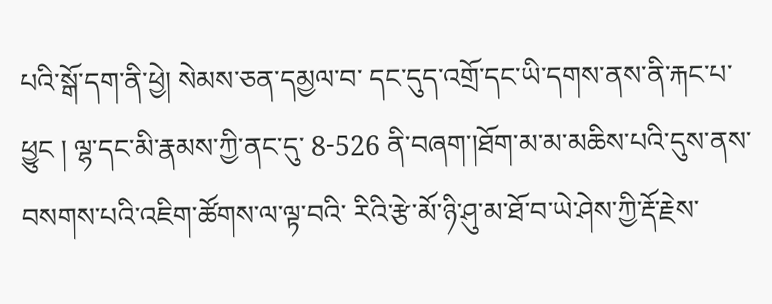པའི་སྒོ་དག་ནི་ཕྱེ། སེམས་ཅན་དམྱལ་བ་ དང་དུད་འགྲོ་དང་ཡི་དགས་ནས་ནི་རྐང་པ་ཕྱུང ། ལྷ་དང་མི་རྣམས་ཀྱི་ནང་དུ་ 8-526 ནི་བཞག་།ཐོག་མ་མ་མཆིས་པའི་དུས་ནས་བསགས་པའི་འཇིག་ཚོགས་ལ་ལྟ་བའི་ རིའི་རྩེ་མོ་ཉི་ཤུ་མ་ཐོ་བ་ཡེ་ཤེས་ཀྱི་རྡོ་རྗེས་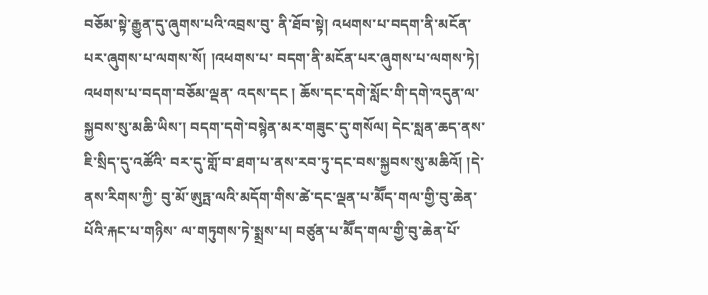བཅོམ་སྟེ་རྒྱུན་དུ་ཞུགས་པའི་འབྲས་བུ་ ནི་ཐོབ་སྟེ། འཕགས་པ་བདག་ནི་མངོན་པར་ཞུགས་པ་ལགས་སོ། །འཕགས་པ་ བདག་ནི་མངོན་པར་ཞུགས་པ་ལགས་ཏེ། འཕགས་པ་བདག་བཅོམ་ལྡན་ འདས་དང ། ཆོས་དང་དགེ་སློང་གི་དགེ་འདུན་ལ་སྐྱབས་སུ་མཆི་ཡིས་། བདག་དགེ་བསྙེན་མར་གཟུང་དུ་གསོལ། དེང་སླན་ཆད་ནས་ཇི་སྲིད་དུ་འཚོའི་ བར་དུ་གློ་བ་ཐག་པ་ནས་རབ་ཏུ་དང་བས་སྐྱབས་སུ་མཆིའོ། །དེ་ནས་རིགས་ཀྱི་ བུ་མོ་ཨུཏྤ་ལའི་མདོག་གིས་ཚེ་དང་ལྡན་པ་མཽད་གལ་གྱི་བུ་ཆེན་པོའི་རྐང་པ་གཉིས་ ལ་གཏུགས་ཏེ་སྨྲས་པ། བཙུན་པ་མཽད་གལ་གྱི་བུ་ཆེན་པོ་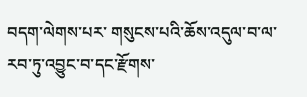བདག་ལེགས་པར་ གསུངས་པའི་ཆོས་འདུལ་བ་ལ་རབ་ཏུ་འབྱུང་བ་དང་རྫོགས་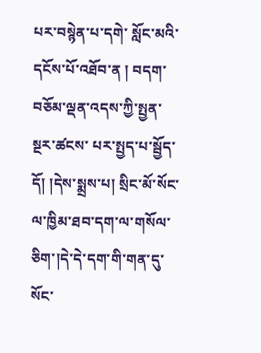པར་བསྙེན་པ་དགེ་ སློང་མའི་དངོས་པོ་འཐོབ་ན ། བདག་བཅོམ་ལྡན་འདས་ཀྱི་སྤྱན་སྔར་ཚངས་ པར་སྤྱད་པ་སྦྱོད་དོ། །དེས་སྨྲས་པ། སྲིང་མོ་སོང་ལ་ཁྱིམ་ཐབ་དག་ལ་གསོལ་ ཅིག་།དེ་དེ་དག་གི་གན་དུ་སོང་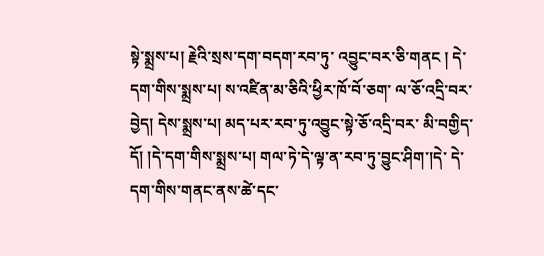སྟེ་སྨྲས་པ། རྗེའི་སྲས་དག་བདག་རབ་ཏུ་ འབྱུང་བར་ཅི་གནང ། དེ་དག་གིས་སྨྲས་པ། ས་འཛིན་མ་ཅིའི་ཕྱིར་ཁོ་བོ་ཅག་ ལ་ཅོ་འདྲི་བར་བྱེད། དེས་སྨྲས་པ། མད་པར་རབ་ཏུ་འབྱུང་སྟེ་ཅོ་འདྲི་བར་ མི་བགྱིད་དོ། །དེ་དག་གིས་སྨྲས་པ། གལ་ཏེ་དེ་ལྟ་ན་རབ་ཏུ་བྱུང་ཤིག་།དེ་ དེ་དག་གིས་གནང་ནས་ཚེ་དང་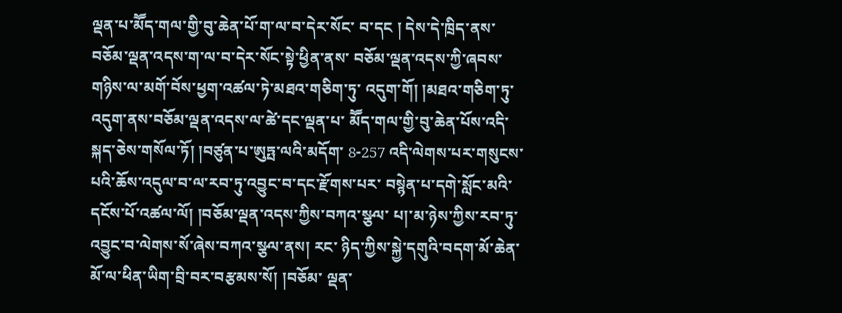ལྡན་པ་མཽད་གལ་གྱི་བུ་ཆེན་པོ་ག་ལ་བ་དེར་སོང་ བ་དང ། དེས་དེ་ཁྲིད་ནས་བཅོམ་ལྡན་འདས་ག་ལ་བ་དེར་སོང་སྟེ་ཕྱིན་ནས་ བཅོམ་ལྡན་འདས་ཀྱི་ཞབས་གཉིས་ལ་མགོ་བོས་ཕྱག་འཚལ་ཏེ་མཐའ་གཅིག་ཏུ་ འདུག་གོ། །མཐའ་གཅིག་ཏུ་འདུག་ནས་བཅོམ་ལྡན་འདས་ལ་ཚེ་དང་ལྡན་པ་ མཽད་གལ་གྱི་བུ་ཆེན་པོས་འདི་སྐད་ཅེས་གསོལ་ཏོ། །བཙུན་པ་ཨུཏྤ་ལའི་མདོག་ 8-257 འདི་ལེགས་པར་གསུངས་པའི་ཆོས་འདུལ་བ་ལ་རབ་ཏུ་འབྱུང་བ་དང་རྫོགས་པར་ བསྙེན་པ་དགེ་སློང་མའི་དངོས་པོ་འཚལ་ལོ། །བཅོམ་ལྡན་འདས་ཀྱིས་བཀའ་སྩལ་ པ།་མ་ཉེས་ཀྱིས་རབ་ཏུ་འབྱུང་བ་ལེགས་སོ་ཞེས་བཀའ་སྩལ་ནས། རང་ ཉིད་ཀྱིས་སྐྱེ་དགུའི་བདག་མོ་ཆེན་མོ་ལ་ཕིན་ཡིག་བྲི་བར་བརྩམས་སོ། །བཅོམ་ ལྡན་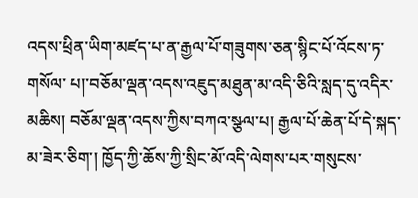འདས་ཕྲིན་ཡིག་མཛད་པ་ན་རྒྱལ་པོ་གཟུགས་ཅན་སྙིང་པོ་འོངས་ཏ་གསོལ་ པ།་བཅོམ་ལྡན་འདས་འཇུད་མཐུན་མ་འདི་ཅིའི་སླད་དུ་འདིར་མཆིས། བཅོམ་ལྡན་འདས་ཀྱིས་བཀའ་སྩལ་པ། རྒྱལ་པོ་ཆེན་པོ་དེ་སྐད་མ་ཟེར་ཅིག་། ཁྱོད་ཀྱི་ཆོས་ཀྱི་སྲིང་མོ་འདི་ལེགས་པར་གསུངས་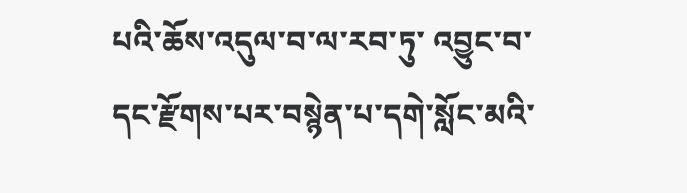པའི་ཆོས་འདུལ་བ་ལ་རབ་ཏུ་ འབྱུང་བ་དང་རྫོགས་པར་བསྙེན་པ་དགེ་སློང་མའི་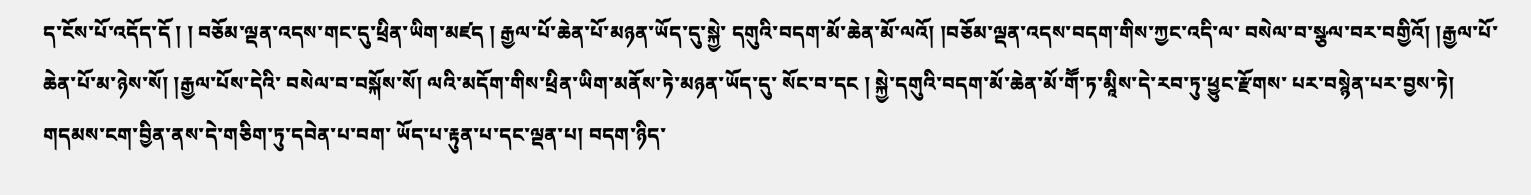ད་ངོས་པོ་འདོད་དོ ། ། བཅོམ་ལྡན་འདས་གང་དུ་ཕྲིན་ཡིག་མཛད ། རྒྱལ་པོ་ཆེན་པོ་མཉན་ཡོད་དུ་སྐྱེ་ དགུའི་བདག་མོ་ཆེན་མོ་ལའོ། །བཅོམ་ལྡན་འདས་བདག་གིས་ཀྱང་འདི་ལ་ བསེལ་བ་སྩལ་བར་བགྱིའོ། །རྒྱལ་པོ་ཆེན་པོ་མ་ཉེས་སོ། །རྒྱལ་པོས་དེའི་ བསེལ་བ་བསྐོས་སོ། ལའི་མདོག་གིས་ཕྲིན་ཡིག་མནོས་ཏེ་མཉན་ཡོད་དུ་ སོང་བ་དང ། སྐྱེ་དགུའི་བདག་མོ་ཆེན་མོ་གཽ་ཏ་མཱིས་དེ་རབ་ཏུ་ཕྱུང་རྫོགས་ པར་བསྙེན་པར་བྱས་ཏེ། གདམས་ངག་བྱིན་ནས་དེ་གཅིག་ཏུ་དབེན་པ་བག་ ཡོད་པ་རྟུན་པ་དང་ལྡན་པ། བདག་ཉིད་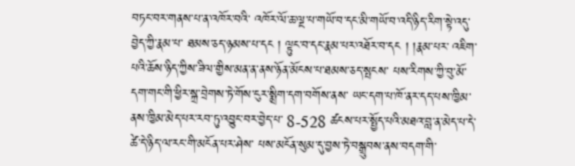བཏང་བར་གནས་པ་ན་འཁོར་བའི་ འཁོར་ལོ་ཆ་ལྔ་པ་གཡོ་བ་དང་མི་གཡོ་བ་འདི་ཉིད་རིག་སྟེ་འདུ་བྱེད་ཀྱི་རྣམ་པ་ ཐམས་ཅད་ཉམས་པ་དང ། ལྟུང་བ་དང་རྣམ་པར་འཐོར་བ་དང ། །རྣམ་པར་ འཇིག་པའི་ཆོས་ཉིད་ཀྱིས་ཟིལ་གྱིས་མན་ན་ནས་ཉོན་མོངས་པ་ཐམས་ཅད་སྤངས་ པས་རིགས་ཀྱི་བུ་མོ་དག་གང་གི་ཕྱིར་སྐྲ་བྲེགས་ཏེ་གོས་ངུར་སྨྲིག་དག་བགོས་ནས་ ཡང་དག་པ་ཁོ་ནར་དད་པས་ཁྱིམ་ནས་ཁྱིམ་མེད་པར་རབ་ཏུ་འབྱུང་བར་བྱེད་པ་ 8-528 ཚངས་པར་སྤྱོད་པའི་མཐའ་བླ་ན་མེད་པ་དེ་ཚེ་དེ་ཉིད་ལ་རང་གི་མངོན་པར་ཤེས་ པས་མངོན་སུམ་དུ་བྱས་ཏེ་བསྒྲུབས་ནས་བདག་གི་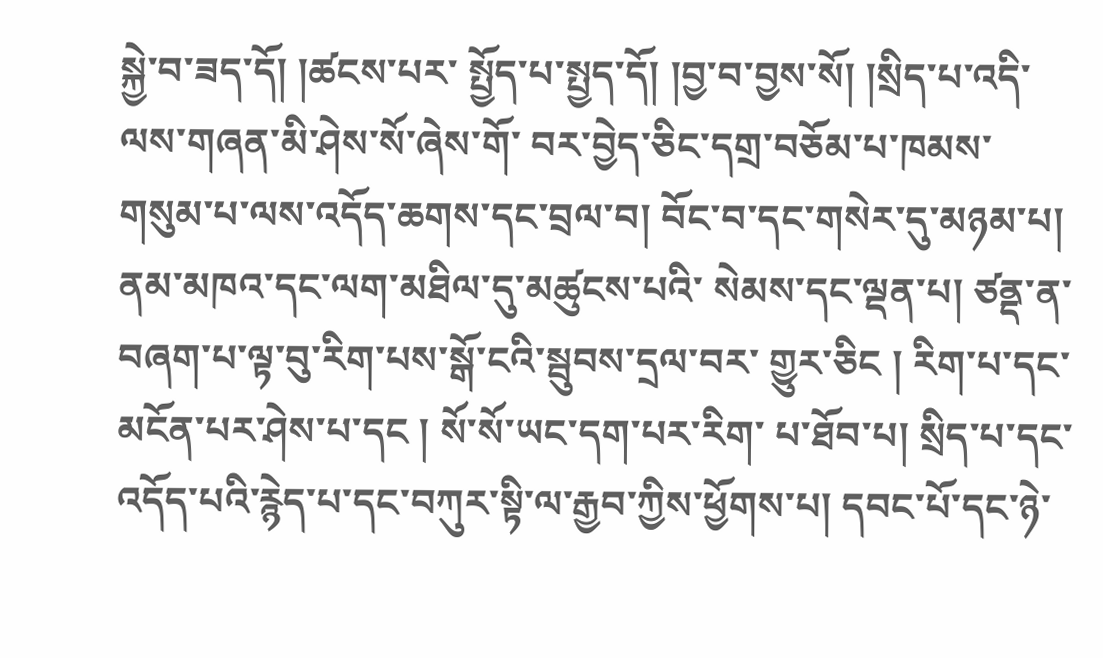སྐྱེ་བ་ཟད་དོ། །ཚངས་པར་ སྤྱོད་པ་སྤྱད་དོ། །བྱ་བ་བྱས་སོ། །སྲིད་པ་འདི་ལས་གཞན་མི་ཤེས་སོ་ཞེས་གོ་ བར་བྱེད་ཅིང་དགྲ་བཅོམ་པ་ཁམས་གསུམ་པ་ལས་འདོད་ཆགས་དང་བྲལ་བ། བོང་བ་དང་གསེར་དུ་མཉམ་པ། ནམ་མཁའ་དང་ལག་མཐིལ་དུ་མཚུངས་པའི་ སེམས་དང་ལྡན་པ། ཙནྡ་ན་བཞག་པ་ལྟ་བུ་རིག་པས་སྒོ་ངའི་སྦུབས་དྲལ་བར་ གྱུར་ཅིང ། རིག་པ་དང་མངོན་པར་ཤེས་པ་དང ། སོ་སོ་ཡང་དག་པར་རིག་ པ་ཐོབ་པ། སྲིད་པ་དང་འདོད་པའི་རྙེད་པ་དང་བཀུར་སྟི་ལ་རྒྱབ་ཀྱིས་ཕྱོགས་པ། དབང་པོ་དང་ཉེ་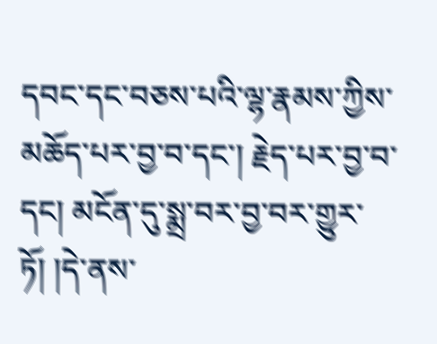དབང་དང་བཅས་པའི་ལྷ་རྣམས་ཀྱིས་མཆོད་པར་བྱ་བ་དང་། རྗེད་པར་བྱ་བ་དང། མངོན་དུ་སྨྲ་བར་བྱ་བར་གྱུར་ཏོ། །དེ་ནས་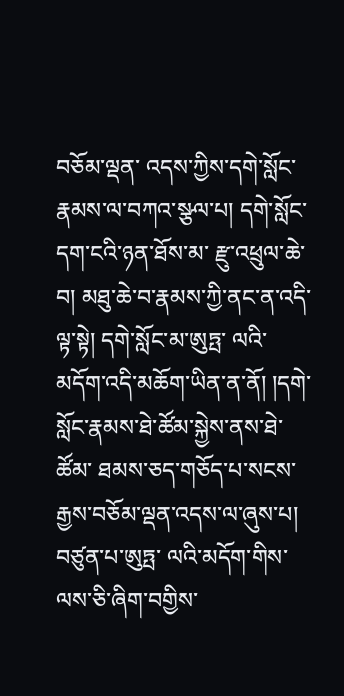བཅོམ་ལྡན་ འདས་ཀྱིས་དགེ་སློང་རྣམས་ལ་བཀའ་སྩལ་པ། དགེ་སློང་དག་ངའི་ཉན་ཐོས་མ་ རྫུ་འཕྲུལ་ཆེ་བ། མཐུ་ཆེ་བ་རྣམས་ཀྱི་ནང་ན་འདི་ལྟ་སྟེ། དགེ་སློང་མ་ཨུཏྤ་ ལའི་མདོག་འདི་མཆོག་ཡིན་ན་ནོ། །དགེ་སློང་རྣམས་ཐེ་ཚོམ་སྐྱེས་ནས་ཐེ་ཚོམ་ ཐམས་ཅད་གཅོད་པ་སངས་རྒྱས་བཅོམ་ལྡན་འདས་ལ་ཞུས་པ། བཙུན་པ་ཨུཏྤ་ ལའི་མདོག་གིས་ལས་ཅི་ཞིག་བགྱིས་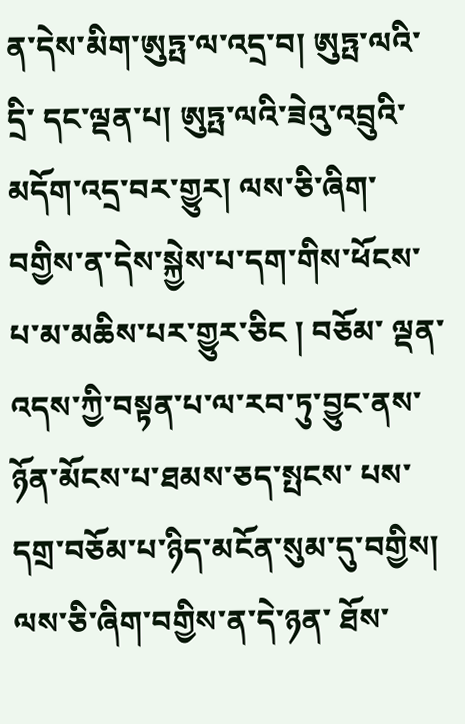ན་དེས་མིག་ཨུཏྤ་ལ་འདྲ་བ། ཨུཏྤ་ལའི་དྲི་ དང་ལྡན་པ། ཨུཏྤ་ལའི་ཟེའུ་འབྲུའི་མདོག་འདྲ་བར་གྱུར། ལས་ཅི་ཞིག་ བགྱིས་ན་དེས་སྐྱེས་པ་དག་གིས་ཕོངས་པ་མ་མཆིས་པར་གྱུར་ཅིང ། བཅོམ་ ལྡན་འདས་ཀྱི་བསྟན་པ་ལ་རབ་ཏུ་བྱུང་ནས་ཉོན་མོངས་པ་ཐམས་ཅད་སྤངས་ པས་དགྲ་བཅོམ་པ་ཉིད་མངོན་སུམ་དུ་བགྱིས། ལས་ཅི་ཞིག་བགྱིས་ན་དེ་ཉན་ ཐོས་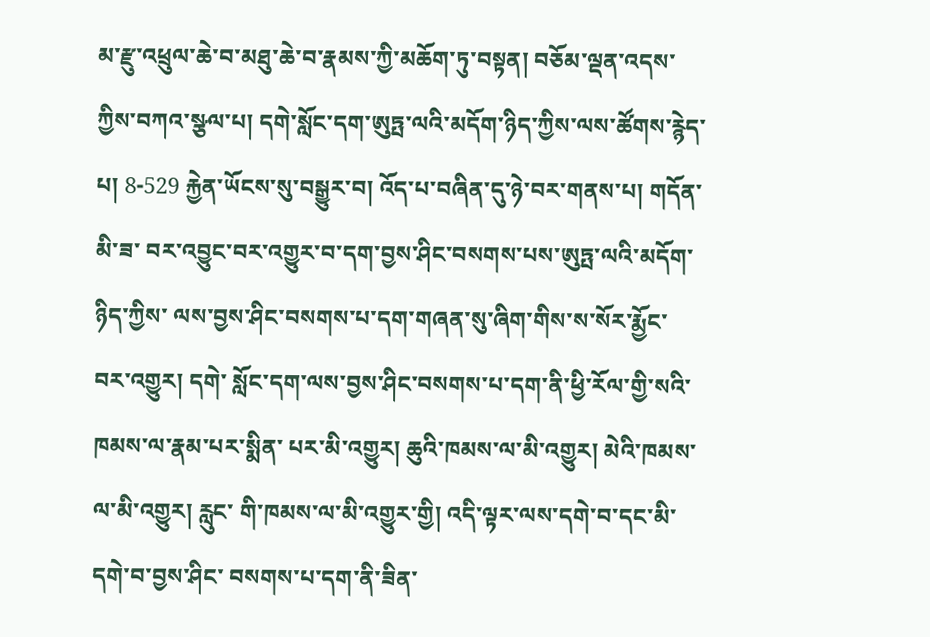མ་རྫུ་འཕྲུལ་ཆེ་བ་མཐུ་ཆེ་བ་རྣམས་ཀྱི་མཆོག་ཏུ་བསྟན། བཅོམ་ལྡན་འདས་ ཀྱིས་བཀའ་སྩལ་པ། དགེ་སློང་དག་ཨུཏྤ་ལའི་མདོག་ཉིད་ཀྱིས་ལས་ཚོགས་རྙེད་པ། 8-529 རྐྱེན་ཡོངས་སུ་བསྒྱུར་བ། འོད་པ་བཞིན་དུ་ཉེ་བར་གནས་པ། གདོན་མི་ཟ་ བར་འབྱུང་བར་འགྱུར་བ་དག་བྱས་ཤིང་བསགས་པས་ཨུཏྤ་ལའི་མདོག་ཉིད་ཀྱིས་ ལས་བྱས་ཤིང་བསགས་པ་དག་གཞན་སུ་ཞིག་གིས་ས་སོར་རྨྱོང་བར་འགྱུར། དགེ་ སློང་དག་ལས་བྱས་ཤིང་བསགས་པ་དག་ནི་ཕྱི་རོལ་གྱི་སའི་ཁམས་ལ་རྣམ་པར་སྨིན་ པར་མི་འགྱུར། ཆུའི་ཁམས་ལ་མི་འགྱུར། མེའི་ཁམས་ལ་མི་འགྱུར། རླུང་ གི་ཁམས་ལ་མི་འགྱུར་གྱི། འདི་ལྟར་ལས་དགེ་བ་དང་མི་དགེ་བ་བྱས་ཤིང་ བསགས་པ་དག་ནི་ཟིན་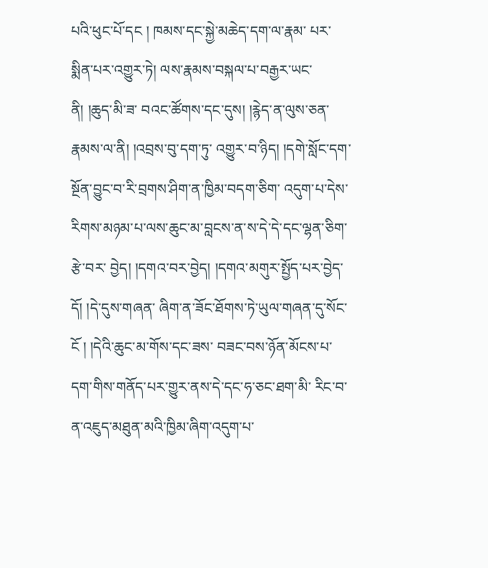པའི་ཕུང་པོ་དང ། ཁམས་དང་སྐྱེ་མཆེད་དག་ལ་རྣམ་ པར་སྨིན་པར་འགྱུར་ཏེ། ལས་རྣམས་བསྐལ་པ་བརྒྱར་ཡང་ནི། །ཆུད་མི་ཟ་ བའང་ཚོགས་དང་དུས། །རྙེད་ན་ལུས་ཅན་རྣམས་ལ་ནི། །འབྲས་བུ་དག་ཏུ་ འགྱུར་བ་ཉིད། །དགེ་སློང་དག་སྔོན་བྱུང་བ་རི་བྲགས་ཤིག་ན་ཁྱིམ་བདག་ཅིག་ འདུག་པ་དེས་རིགས་མཉམ་པ་ལས་ཆུང་མ་བླངས་ན་ས་དེ་དེ་དང་ལྷན་ཅིག་རྩེ་བར་ བྱེད། །དགའ་བར་བྱེད། །དགའ་མགུར་སྤྱོད་པར་བྱེད་དོ། །དེ་དུས་གཞན་ ཞིག་ན་ཟོང་ཐོགས་ཏེ་ཡུལ་གཞན་དུ་སོང་ངོ ། །དེའི་ཆུང་མ་གོས་དང་ཟས་ བཟང་བས་ཉོན་མོངས་པ་དག་གིས་གནོད་པར་གྱུར་ནས་དེ་དང་ཧ་ཅང་ཐག་མི་ རིང་བ་ན་འཇུད་མཐུན་མའི་ཁྱིམ་ཞིག་འདུག་པ་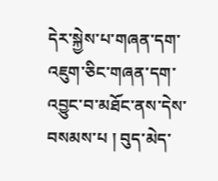དེར་སྐྱེས་པ་གཞན་དག་ འཇུག་ཅིང་གཞན་དག་འབྱུང་བ་མཐོང་ནས་དེས་བསམས་པ ། བུད་མེད་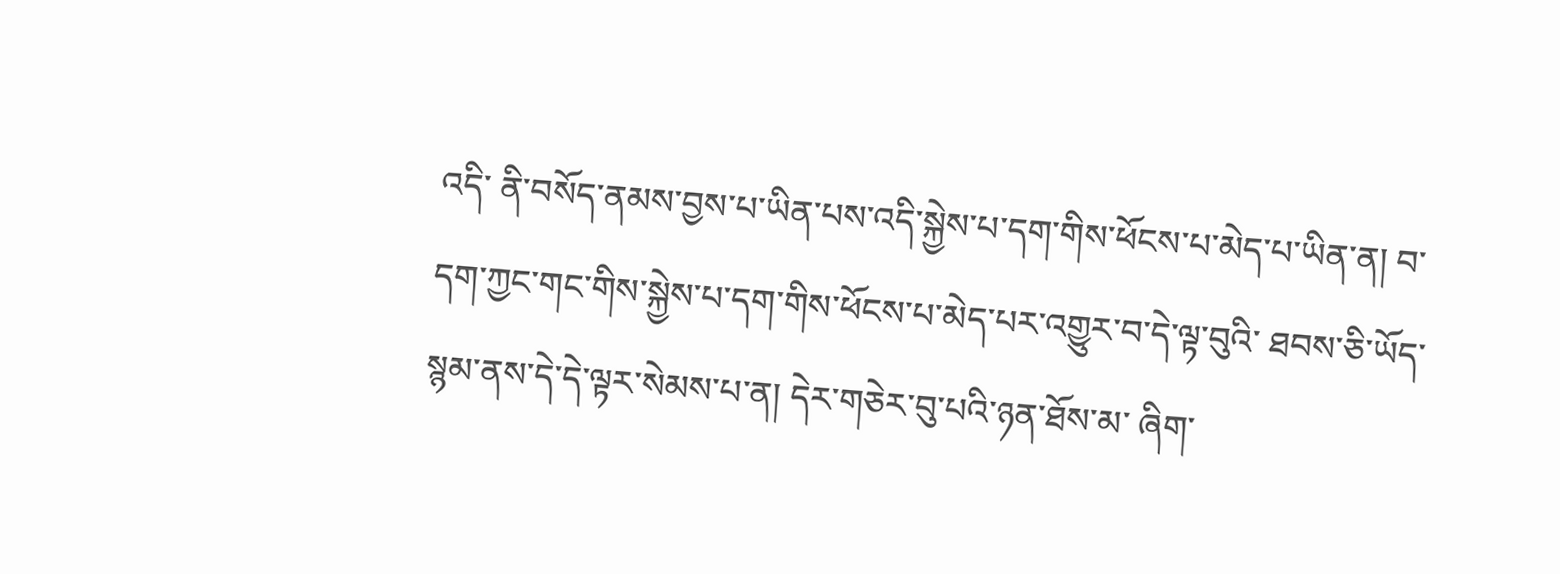འདི་ ནི་བསོད་ནམས་བྱས་པ་ཡིན་པས་འདི་སྐྱེས་པ་དག་གིས་ཕོངས་པ་མེད་པ་ཡིན་ན། བ་དག་ཀྱང་གང་གིས་སྐྱེས་པ་དག་གིས་ཕོངས་པ་མེད་པར་འགྱུར་བ་དེ་ལྟ་བུའི་ ཐབས་ཅི་ཡོད་སྙམ་ནས་དེ་དེ་ལྟར་སེམས་པ་ན། དེར་གཅེར་བུ་པའི་ཉན་ཐོས་མ་ ཞིག་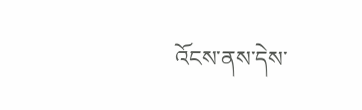འོངས་ནས་དེས་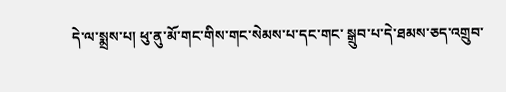དེ་ལ་སྨྲས་པ། ཕུ་ནུ་མོ་གང་གིས་གང་སེམས་པ་དང་གང་ སྒྲུབ་པ་དེ་ཐམས་ཅད་འགྲུབ་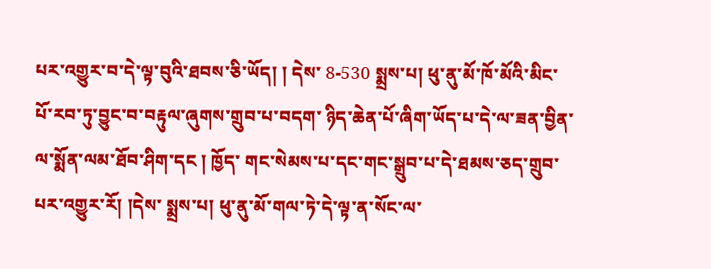པར་འགྱུར་བ་དེ་ལྟ་བུའི་ཐབས་ཅི་ཡོད། ། དེས་ 8-530 སྨྲས་པ། ཕུ་ནུ་མོ་ཁོ་མོའི་མིང་པོ་རབ་ཏུ་བྱུང་བ་བརྟུལ་ཞུགས་གྲུབ་པ་བདག་ ཉིད་ཆེན་པོ་ཞིག་ཡོད་པ་དེ་ལ་ཟན་བྱིན་ལ་སྨོན་ལམ་ཐོབ་ཤིག་དང ། ཁྱོད་ གང་སེམས་པ་དང་གང་སྒྲུབ་པ་དེ་ཐམས་ཅད་གྲུབ་པར་འགྱུར་རོ། །དེས་ སྨྲས་པ། ཕུ་ནུ་མོ་གལ་ཏེ་དེ་ལྟ་ན་སོང་ལ་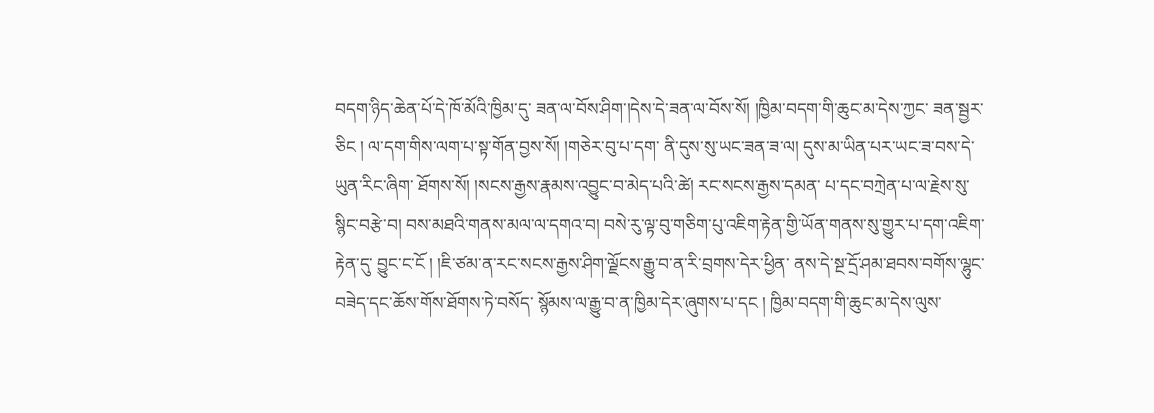བདག་ཉིད་ཆེན་པོ་དེ་ཁོ་མོའི་ཁྱིམ་དུ་ ཟན་ལ་བོས་ཤིག་།དེས་དེ་ཟན་ལ་བོས་སོ། །ཁྱིམ་བདག་གི་ཆུང་མ་དེས་ཀྱང་ ཟན་སྦྱར་ཅིང ། ལ་དག་གིས་ལག་པ་སྟ་གོན་བྱས་སོ། །གཅེར་བུ་པ་དག་ ནི་དུས་སུ་ཡང་ཟན་ཟ་ལ། དུས་མ་ཡིན་པར་ཡང་ཟ་བས་དེ་ཡུན་རིང་ཞིག་ ཐོགས་སོ། །སངས་རྒྱས་རྣམས་འབྱུང་བ་མེད་པའི་ཚེ། རང་སངས་རྒྱས་དམན་ པ་དང་བཀྲེན་པ་ལ་རྗེས་སུ་སྙིང་བརྩེ་བ། བས་མཐའི་གནས་མལ་ལ་དགའ་བ། བསེ་རུ་ལྟ་བུ་གཅིག་པུ་འཇིག་རྟེན་གྱི་ཡོན་གནས་སུ་གྱུར་པ་དག་འཇིག་རྟེན་དུ་ བྱུང་ང་ངོ ། །ཇི་ཙམ་ན་རང་སངས་རྒྱས་ཤིག་ལྗོངས་རྒྱུ་བ་ན་རི་བྲགས་དེར་ཕྱིན་ ནས་དེ་སྔ་དྲོ་ཤམ་ཐབས་བགོས་ལྷུང་བཟེད་དང་ཆོས་གོས་ཐོགས་ཏེ་བསོད་ སྙོམས་ལ་རྒྱུ་བ་ན་ཁྱིམ་དེར་ཞུགས་པ་དང ། ཁྱིམ་བདག་གི་ཆུང་མ་དེས་ལུས་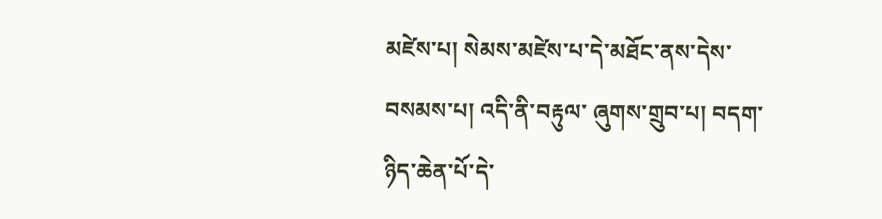མཛེས་པ། སེམས་མཛེས་པ་དེ་མཐོང་ནས་དེས་བསམས་པ། འདི་ནི་བརྟུལ་ ཞུགས་གྲུབ་པ། བདག་ཉིད་ཆེན་པོ་དེ་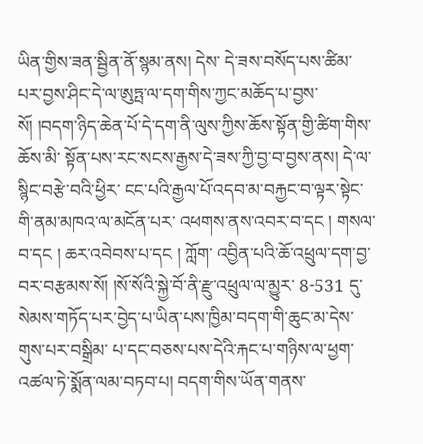ཡིན་གྱིས་ཟན་སྦྱིན་ནོ་སྙམ་ནས། དེས་ དེ་ཟས་བསོད་པས་ཚིམ་པར་བྱས་ཤིང་དེ་ལ་ཨུཏྤ་ལ་དག་གིས་ཀྱང་མཆོད་པ་བྱས་ སོ། །བདག་ཉིད་ཆེན་པོ་དེ་དག་ནི་ལུས་ཀྱིས་ཆོས་སྟོན་གྱི་ཚིག་གིས་ཆོས་མི་ སྟོན་པས་རང་སངས་རྒྱས་དེ་ཟས་ཀྱི་བྱ་བ་བྱས་ནས། དེ་ལ་སྙིང་བརྩེ་བའི་ཕྱིར་ ངང་པའི་རྒྱལ་པོ་འདབ་མ་བརྐྱང་བ་ལྟར་སྟེང་གི་ནམ་མཁའ་ལ་མངོན་པར་ འཕགས་ནས་འབར་བ་དང ། གསལ་བ་དང ། ཆར་འབེབས་པ་དང ། ཀློག་ འབྱིན་པའི་ཆོ་འཕྲུལ་དག་བྱ་བར་བརྩམས་སོ། །སོ་སོའི་སྐྱེ་བོ་ནི་རྫུ་འཕྲུལ་ལ་མྱུར་ 8-531 དུ་སེམས་གཏོད་པར་བྱེད་པ་ཡིན་པས་ཁྱིམ་བདག་གི་ཆུང་མ་དེས་གུས་པར་བསྒྲིམ་ པ་དང་བཅས་པས་དེའི་རྐང་པ་གཉིས་ལ་ཕྱག་འཚལ་ཏེ་སྨོན་ལམ་བཏབ་པ། བདག་གིས་ཡོན་གནས་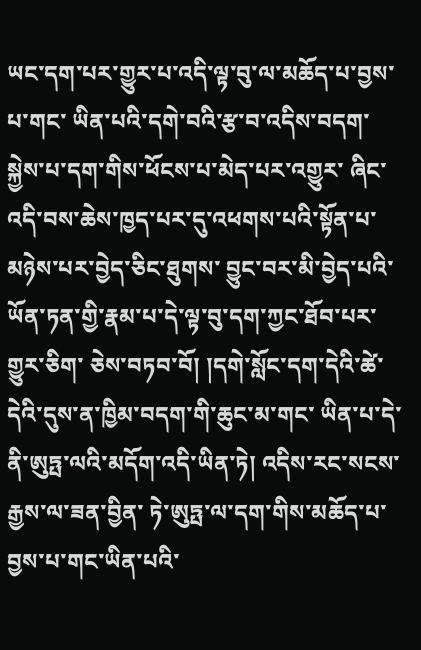ཡང་དག་པར་གྱུར་པ་འདི་ལྟ་བུ་ལ་མཆོད་པ་བྱས་པ་གང་ ཡིན་པའི་དགེ་བའི་རྩ་བ་འདིས་བདག་སྐྱེས་པ་དག་གིས་ཕོངས་པ་མེད་པར་འགྱུར་ ཞིང་འདི་བས་ཆེས་ཁྱད་པར་དུ་འཕགས་པའི་སྟོན་པ་མཉེས་པར་བྱེད་ཅིང་ཐུགས་ བྱུང་བར་མི་བྱེད་པའི་ཡོན་ཏན་གྱི་རྣམ་པ་དེ་ལྟ་བུ་དག་ཀྱང་ཐོབ་པར་གྱུར་ཅིག་ ཅེས་བཏབ་བོ། །དགེ་སློང་དག་དེའི་ཚེ་དེའི་དུས་ན་ཁྱིམ་བདག་གི་ཆུང་མ་གང་ ཡིན་པ་དེ་ནི་ཨུཏྤ་ལའི་མདོག་འདི་ཡིན་ཏེ། འདིས་རང་སངས་རྒྱས་ལ་ཟན་བྱིན་ ཏེ་ཨུཏྤ་ལ་དག་གིས་མཆོད་པ་བྱས་པ་གང་ཡིན་པའི་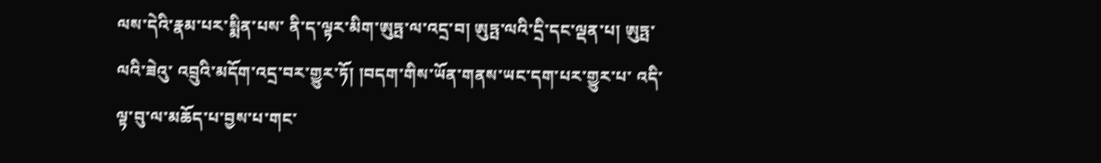ལས་དེའི་རྣམ་པར་སྨིན་པས་ ནི་ད་ལྟར་མིག་ཨུཏྤ་ལ་འདྲ་བ། ཨུཏྤ་ལའི་དྲི་དང་ལྡན་པ། ཨུཏྤ་ལའི་ཟེའུ་ འབྲུའི་མདོག་འདྲ་བར་གྱུར་ཏོ། །བདག་གིས་ཡོན་གནས་ཡང་དག་པར་གྱུར་པ་ འདི་ལྟ་བུ་ལ་མཆོད་པ་བྱས་པ་གང་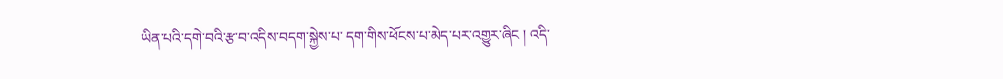ཡིན་པའི་དགེ་བའི་རྩ་བ་འདིས་བདག་སྐྱེས་པ་ དག་གིས་ཕོངས་པ་མེད་པར་འགྱུར་ཞིང ། འདི་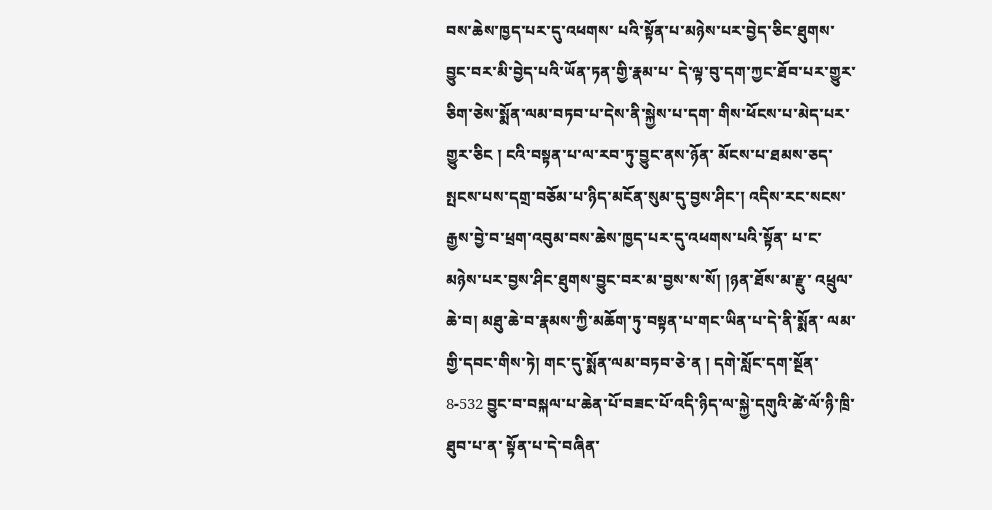བས་ཆེས་ཁྱད་པར་དུ་འཕགས་ པའི་སྟོན་པ་མཉེས་པར་བྱེད་ཅིང་ཐུགས་བྱུང་བར་མི་བྱེད་པའི་ཡོན་ཏན་གྱི་རྣམ་པ་ དེ་ལྟ་བུ་དག་ཀྱང་ཐོབ་པར་གྱུར་ཅིག་ཅེས་སྨོན་ལམ་བཏབ་པ་དེས་ནི་སྐྱེས་པ་དག་ གིས་ཕོངས་པ་མེད་པར་གྱུར་ཅིང ། ངའི་བསྟན་པ་ལ་རབ་ཏུ་བྱུང་ནས་ཉོན་ མོངས་པ་ཐམས་ཅད་སྤངས་པས་དགྲ་བཅོམ་པ་ཉིད་མངོན་སུམ་དུ་བྱས་ཤིང་། འདིས་རང་སངས་རྒྱས་བྱེ་བ་ཕྲག་འབུམ་བས་ཆེས་ཁྱད་པར་དུ་འཕགས་པའི་སྟོན་ པ་ང་མཉེས་པར་བྱས་ཤིང་ཐུགས་བྱུང་བར་མ་བྱས་ས་སོ། །ཉན་ཐོས་མ་རྫུ་ འཕྲུལ་ཆེ་བ། མཐུ་ཆེ་བ་རྣམས་ཀྱི་མཆོག་ཏུ་བསྟན་པ་གང་ཡིན་པ་དེ་ནི་སྨོན་ ལམ་གྱི་དབང་གིས་ཏེ། གང་དུ་སྨོན་ལམ་བཏབ་ཅེ་ན ། དགེ་སློང་དག་སྔོན་ 8-532 བྱུང་བ་བསྐལ་པ་ཆེན་པོ་བཟང་པོ་འདི་ཉིད་ལ་སྐྱེ་དགུའི་ཚེ་ལོ་ཉི་ཁྲི་ཐུབ་པ་ན་ སྟོན་པ་དེ་བཞིན་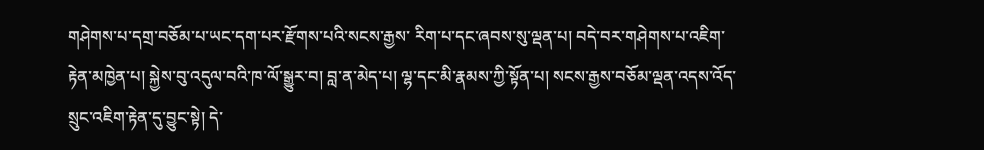གཤེགས་པ་དགྲ་བཅོམ་པ་ཡང་དག་པར་རྫོགས་པའི་སངས་རྒྱས་ རིག་པ་དང་ཞབས་སུ་ལྡན་པ། བདེ་བར་གཤེགས་པ་འཇིག་རྟེན་མཁྱེན་པ། སྐྱེས་བུ་འདུལ་བའི་ཁ་ལོ་སྒྱུར་བ། བླ་ན་མེད་པ། ལྷ་དང་མི་རྣམས་ཀྱི་སྟོན་པ། སངས་རྒྱས་བཅོམ་ལྡན་འདས་འོད་སྲུང་འཇིག་རྟེན་དུ་བྱུང་སྟེ། དེ་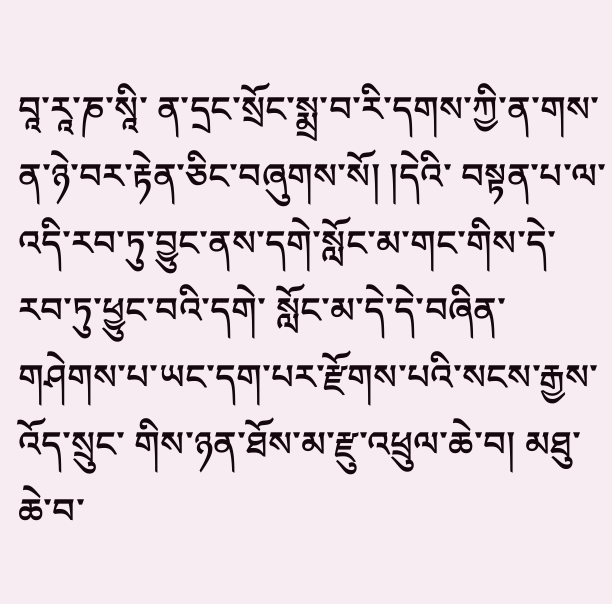བཱ་རཱ་ཎ་སཱི་ ན་དྲང་སྲོང་སྨྲ་བ་རི་དགས་ཀྱི་ན་གས་ན་ཉེ་བར་རྟེན་ཅིང་བཞུགས་སོ། །དེའི་ བསྟན་པ་ལ་འདི་རབ་ཏུ་བྱུང་ནས་དགེ་སློང་མ་གང་གིས་དེ་རབ་ཏུ་ཕྱུང་བའི་དགེ་ སློང་མ་དེ་དེ་བཞིན་གཤེགས་པ་ཡང་དག་པར་རྫོགས་པའི་སངས་རྒྱས་འོད་སྲུང་ གིས་ཉན་ཐོས་མ་རྫུ་འཕྲུལ་ཆེ་བ། མཐུ་ཆེ་བ་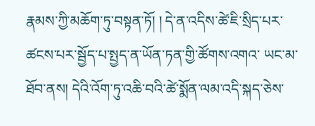རྣམས་ཀྱི་མཆོག་ཏུ་བསྟན་ཏོ། ། དེ་ན་འདིས་ཚེ་ཇི་སྲིད་པར་ཚངས་པར་སྦྱོད་པ་སྤྱད་ན་ཡོན་ཏན་གྱི་ཚོགས་འགའ་ ཡང་མ་ཐོབ་ནས། དེའི་འོག་ཏུ་འཆི་བའི་ཚེ་སྨོན་ལམ་འདི་སྐད་ཅེས་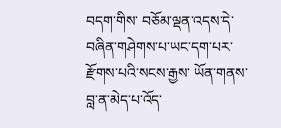བདག་གིས་ བཅོམ་ལྡན་འདས་དེ་བཞིན་གཤེགས་པ་ཡང་དག་པར་རྫོགས་པའི་སངས་རྒྱས་ ཡོན་གནས་བླ་ན་མེད་པ་འོད་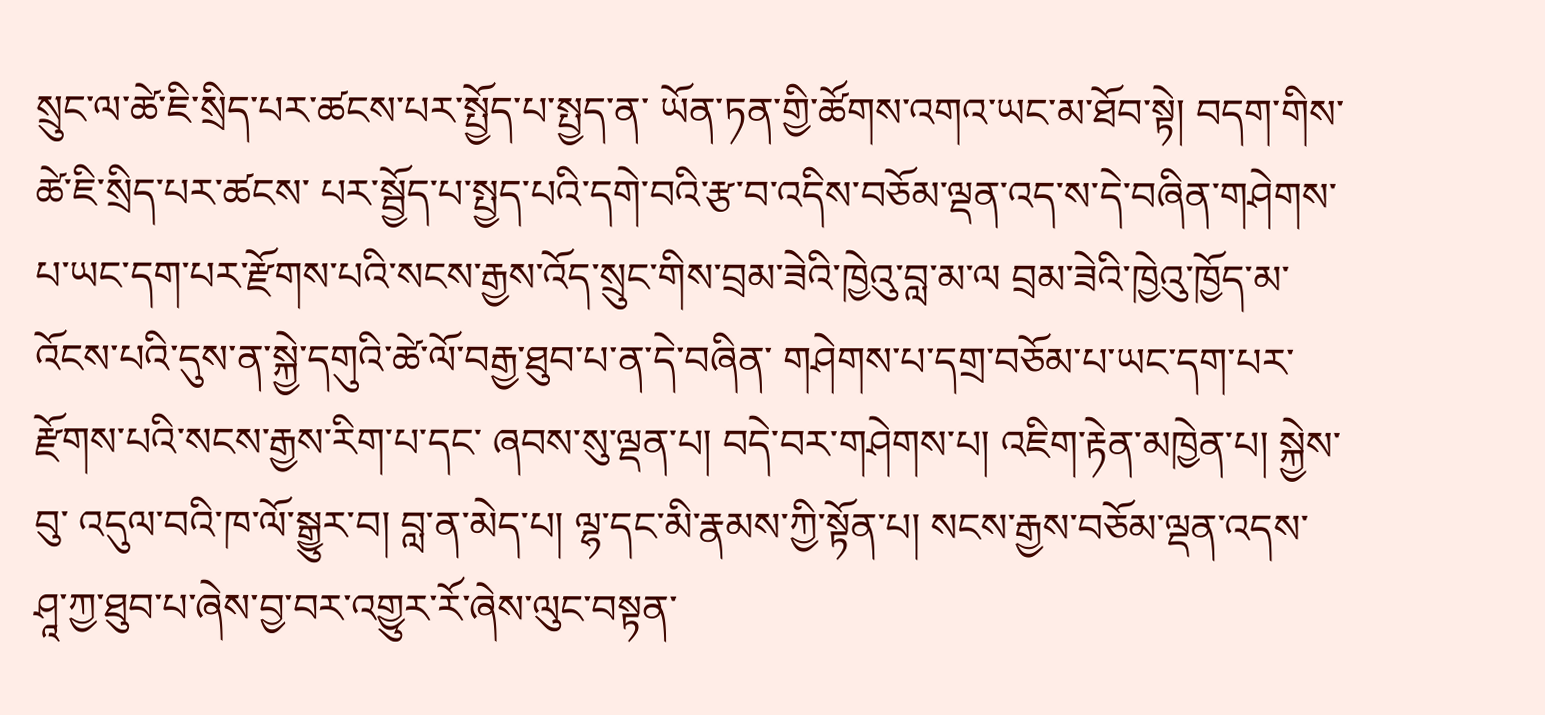སྲུང་ལ་ཚེ་ཇི་སྲིད་པར་ཚངས་པར་སྤྱོད་པ་སྤྱད་ན་ ཡོན་ཏན་གྱི་ཚོགས་འགའ་ཡང་མ་ཐོབ་སྟེ། བདག་གིས་ཚེ་ཇི་སྲིད་པར་ཚངས་ པར་སྦྱོད་པ་སྤྱད་པའི་དགེ་བའི་རྩ་བ་འདིས་བཅོམ་ལྡན་འད་ས་དེ་བཞིན་གཤེགས་ པ་ཡང་དག་པར་རྫོགས་པའི་སངས་རྒྱས་འོད་སྲུང་གིས་བྲམ་ཟེའི་ཁྱེའུ་བླ་མ་ལ བྲམ་ཟེའི་ཁྱེའུ་ཁྱོད་མ་འོངས་པའི་དུས་ན་སྐྱེ་དགུའི་ཚེ་ལོ་བརྒྱ་ཐུབ་པ་ན་དེ་བཞིན་ གཤེགས་པ་དགྲ་བཅོམ་པ་ཡང་དག་པར་རྫོགས་པའི་སངས་རྒྱས་རིག་པ་དང་ ཞབས་སུ་ལྡན་པ། བདེ་བར་གཤེགས་པ། འཇིག་རྟེན་མཁྱེན་པ། སྐྱེས་བུ་ འདུལ་བའི་ཁ་ལོ་སྒྱུར་བ། བླ་ན་མེད་པ། ལྷ་དང་མི་རྣམས་ཀྱི་སྟོན་པ། སངས་རྒྱས་བཅོམ་ལྡན་འདས་ཤཱ་ཀྱ་ཐུབ་པ་ཞེས་བྱ་བར་འགྱུར་རོ་ཞེས་ལུང་བསྟན་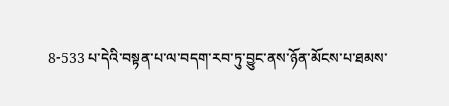8-533 པ་དེའི་བསྟན་པ་ལ་བདག་རབ་ཏུ་བྱུང་ནས་ཉོན་མོངས་པ་ཐམས་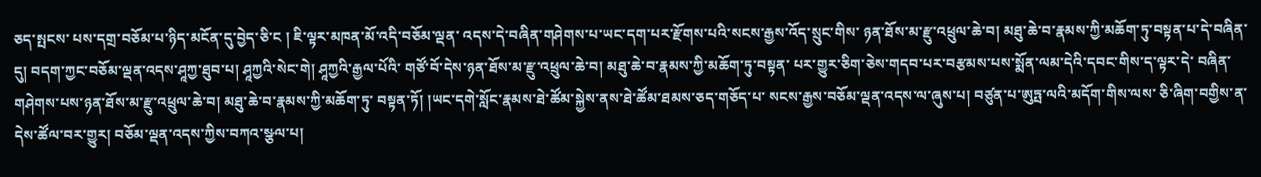ཅད་སྤངས་ པས་དགྲ་བཅོམ་པ་ཉིད་མངོན་དུ་བྱེད་ཅི་ང ། ཇི་ལྟར་མཁན་མོ་འདི་བཅོམ་ལྡན་ འདས་དེ་བཞིན་གཤེགས་པ་ཡང་དག་པར་རྫོགས་པའི་སངས་རྒྱས་འོད་སྲུང་གིས་ ཉན་ཐོས་མ་རྫུ་འཕྲུལ་ཆེ་བ། མཐུ་ཆེ་བ་རྣམས་ཀྱི་མཆོག་ཏུ་བསྟན་པ་དེ་བཞིན་དུ། བདག་ཀྱང་བཅོམ་ལྡན་འདས་ཤཱཀྱ་ཐུབ་པ། ཤཱཀྱའི་སེང་གེ། ཤཱཀྱའི་རྒྱལ་པོའི་ གཙོ་བོ་དེས་ཉན་ཐོས་མ་རྫུ་འཕྲུལ་ཆེ་བ། མཐུ་ཆེ་བ་རྣམས་ཀྱི་མཆོག་ཏུ་བསྟན་ པར་གྱུར་ཅིག་ཅེས་གདབ་པར་བརྩམས་པས་སྨོན་ལམ་དེའི་དབང་གིས་ད་ལྟར་དེ་ བཞིན་གཤེགས་པས་ཉན་ཐོས་མ་རྫུ་འཕྲུལ་ཆེ་བ། མཐུ་ཆེ་བ་རྣམས་ཀྱི་མཆོག་ཏུ་ བསྟན་ཏོ། །ཡང་དགེ་སློང་རྣམས་ཐེ་ཚོམ་སྐྱེས་ནས་ཐེ་ཚོམ་ཐམས་ཅད་གཅོད་པ་ སངས་རྒྱས་བཅོམ་ལྡན་འདས་ལ་ཞུས་པ། བཙུན་པ་ཨུཏྤ་ལའི་མདོག་གིས་ལས་ ཅི་ཞིག་བགྱིས་ན་དེས་ཚོལ་བར་གྱུར། བཅོམ་ལྡན་འདས་ཀྱིས་བཀའ་སྩལ་པ།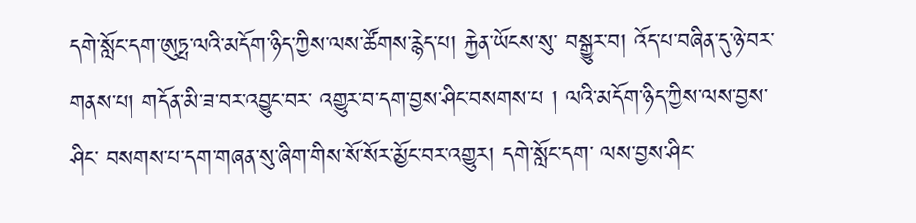དགེ་སློང་དག་ཨུཏྤ་ལའི་མདོག་ཉིད་ཀྱིས་ལས་ཚོགས་རྙེད་པ། རྐྱེན་ཡོངས་སུ་ བསྒྱུར་བ། འོད་པ་བཞིན་དུ་ཉེ་བར་གནས་པ། གདོན་མི་ཟ་བར་འབྱུང་བར་ འགྱུར་བ་དག་བྱས་ཤིང་བསགས་པ ། ལའི་མདོག་ཉིད་ཀྱིས་ལས་བྱས་ཤིང་ བསགས་པ་དག་གཞན་སུ་ཞིག་གིས་སོ་སོར་མྱོང་བར་འགྱུར། དགེ་སློང་དག་ ལས་བྱས་ཤིང་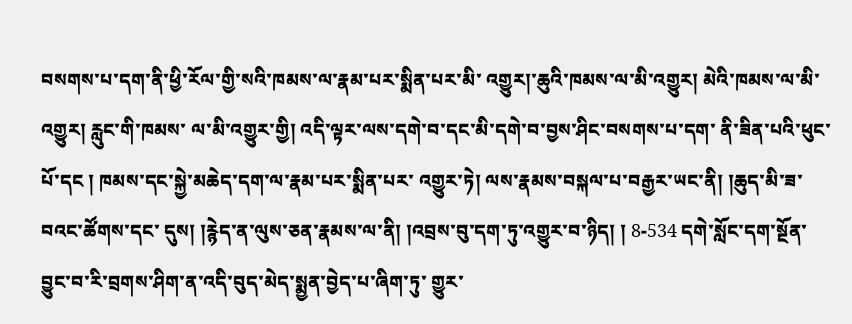བསགས་པ་དག་ནི་ཕྱི་རོལ་གྱི་སའི་ཁམས་ལ་རྣམ་པར་སྨིན་པར་མི་ འགྱུར།་ཆུའི་ཁམས་ལ་མི་འགྱུར། མེའི་ཁམས་ལ་མི་འགྱུར། རླུང་གི་ཁམས་ ལ་མི་འགྱུར་གྱི། འདི་ལྟར་ལས་དགེ་བ་དང་མི་དགེ་བ་བྱས་ཤིང་བསགས་པ་དག་ ནི་ཟིན་པའི་ཕུང་པོ་དང ། ཁམས་དང་སྐྱེ་མཆེད་དག་ལ་རྣམ་པར་སྨིན་པར་ འགྱུར་ཏེ། ལས་རྣམས་བསྐལ་པ་བརྒྱར་ཡང་ནི། །ཆུད་མི་ཟ་བའང་ཚོགས་དང་ དུས། །རྙེད་ན་ལུས་ཅན་རྣམས་ལ་ནི། །འབྲས་བུ་དག་ཏུ་འགྱུར་བ་ཉིད། ། 8-534 དགེ་སློང་དག་སྔོན་བྱུང་བ་རི་བྲགས་ཤིག་ན་འདི་བུད་མེད་སྨྱན་བྱེད་པ་ཞིག་ཏུ་ གྱུར་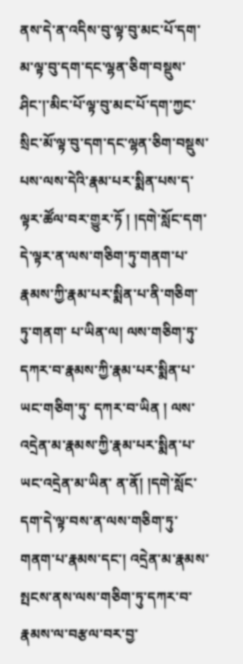ནས་དེ་ན་འདིས་བུ་ལྟ་བུ་མང་པོ་དག་མ་ལྟ་བུ་དག་དང་ལྷན་ཅིག་བསྡུས་ ཤིང་།་མིང་པོ་ལྟ་བུ་མང་པོ་དག་ཀྱང་སྲིང་མོ་ལྟ་བུ་དག་དང་ལྷན་ཅིག་བསྡུས་ པས་ལས་དེའི་རྣམ་པར་སྨིན་པས་ད་ལྟར་ཚོལ་བར་གྱུར་ཏོ ། །དགེ་སློང་དག་ དེ་ལྟར་ན་ལས་གཅིག་ཏུ་གནག་པ་རྣམས་ཀྱི་རྣམ་པར་སྨིན་པ་ནི་གཅིག་ཏུ་གནག་ པ་ཡིན་ལ། ལས་གཅིག་ཏུ་དཀར་བ་རྣམས་ཀྱི་རྣམ་པར་སྨིན་པ་ཡང་གཅིག་ཏུ་ དཀར་བ་ཡིན ། ལས་འདྲེན་མ་རྣམས་ཀྱི་རྣམ་པར་སྨིན་པ་ཡང་འདྲེན་མ་ཡིན་ ན་ནོ། །དགེ་སློང་དག་དེ་ལྟ་བས་ན་ལས་གཅིག་ཏུ་གནག་པ་རྣམས་དང་། འདྲེན་མ་རྣམས་སྤངས་ནས་ལས་གཅིག་ཏུ་དཀར་བ་རྣམས་ལ་བརྩལ་བར་བྱ་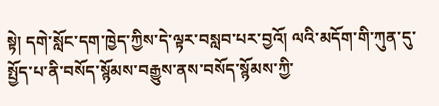སྟེ། དགེ་སློང་དག་ཁྱེད་ཀྱིས་དེ་ལྟར་བསླབ་པར་བྱའོ། ལའི་མདོག་གི་ཀུན་དུ་ སྤྱོད་པ་ནི་བསོད་སྙོམས་བརྒྱུས་ནས་བསོད་སྙོམས་ཀྱི་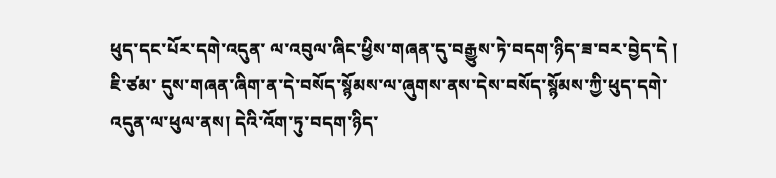ཕུད་དང་པོར་དགེ་འདུན་ ལ་འབུལ་ཞིང་ཕྱིས་གཞན་དུ་བརྒྱུས་ཏེ་བདག་ཉིད་ཟ་བར་བྱེད་དེ ། ཇི་ཙམ་ དུས་གཞན་ཞིག་ན་དེ་བསོད་སྙོམས་ལ་ཞུགས་ནས་དེས་བསོད་སྙོམས་ཀྱི་ཕུད་དགེ་ འདུན་ལ་ཕུལ་ནས། དེའི་འོག་ཏུ་བདག་ཉིད་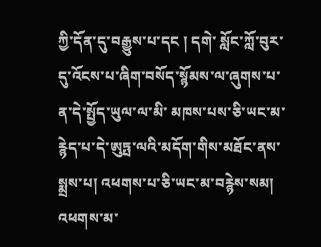ཀྱི་དོན་དུ་བརྒྱུས་པ་དང ། དགེ་ སློང་ཀློ་བུར་དུ་འོངས་པ་ཞིག་བསོད་སྙོམས་ལ་ཞུགས་པ་ན་དེ་སྤྱོད་ཡུལ་ལ་མི་ མཁས་པས་ཅི་ཡང་མ་རྙེད་པ་དེ་ཨུཏྤ་ལའི་མདོག་གིས་མཐོང་ནས་སྨྲས་པ། འཕགས་པ་ཅི་ཡང་མ་བརྙེས་སམ། འཕགས་མ་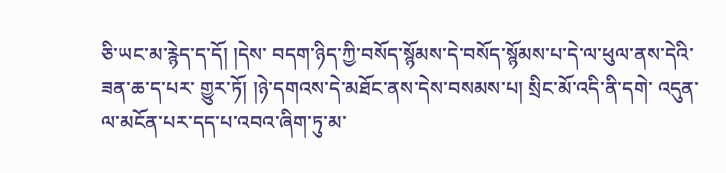ཅི་ཡང་མ་རྙེད་ད་དོ། །དེས་ བདག་ཉིད་ཀྱི་བསོད་སྙོམས་དེ་བསོད་སྙོམས་པ་དེ་ལ་ཕུལ་ནས་དེའི་ཟན་ཆ་ད་པར་ གྱུར་ཏོ། །ཉེ་དགའས་དེ་མཐོང་ནས་དེས་བསམས་པ། སྲིང་མོ་འདི་ནི་དགེ་ འདུན་ལ་མངོན་པར་དད་པ་འབའ་ཞིག་ཏུ་མ་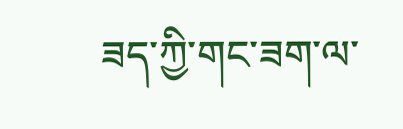ཟད་ཀྱི་གང་ཟག་ལ་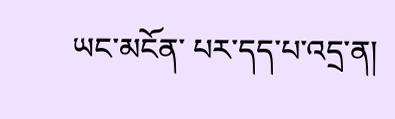ཡང་མངོན་ པར་དད་པ་འདྲ་ན།